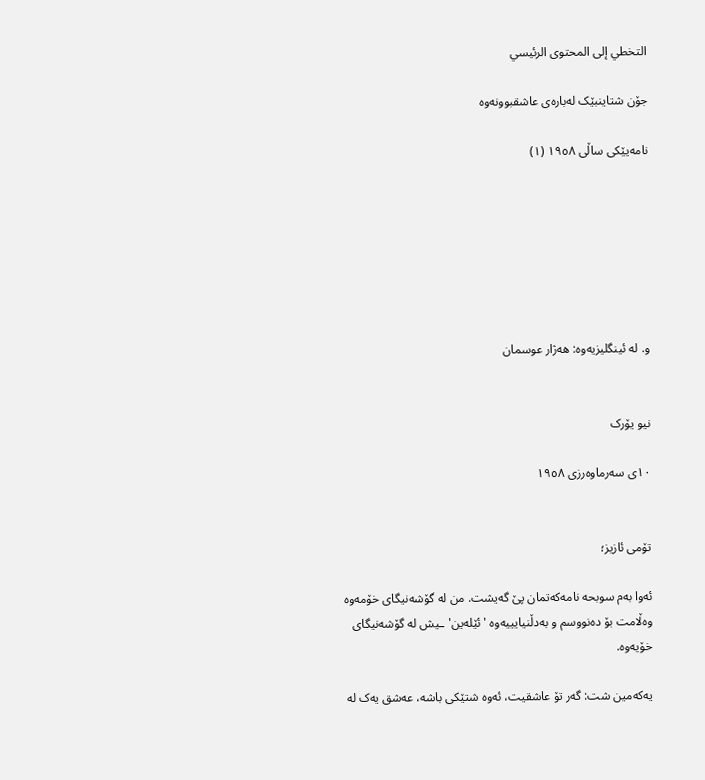التخطي إلى المحتوى الرئيسي

جۆن شتاینبێک لەبارەی عاشقبوونەوە

نامەیێکی ساڵی ١٩٥٨ (١)







و. لە ئینگلیزیەوە: هەژار عوسمان


نیو یۆرک

١٠ی سەرماوەرزی ١٩٥٨


تۆمی ئازیز؛

ئەوا بەم سوبحە نامەکەتمان پێ گەیشت. من لە گۆشەنیگای خۆمەوە وەڵامت بۆ دەنووسم و بەدڵنیایییەوە 'ئێلەین'ـیش لە گۆشەنیگای خۆیەوە.

یەکەمین شت: گەر تۆ عاشقیت، ئەوە شتێکی باشە، عەشق یەک لە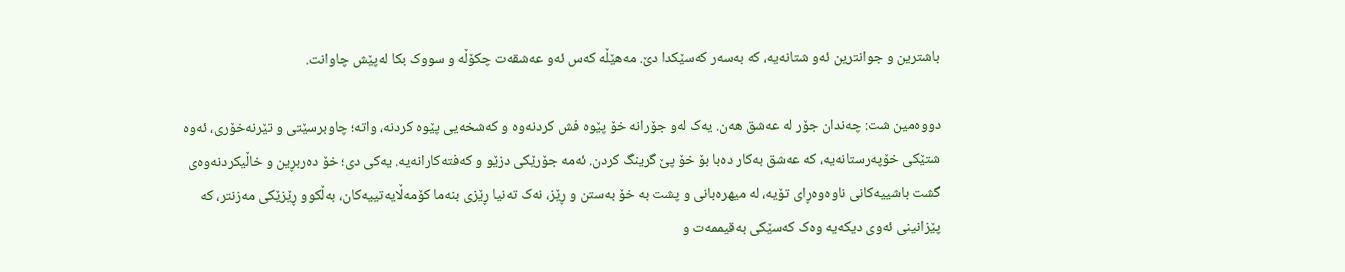باشترین و جوانترین ئەو شتانەیە، کە بەسەر کەسێکدا دێ. مەهێڵە کەس ئەو عەشقەت چکۆڵە و سووک بکا لەپێش چاوانت.

دووەمین شت: چەندان جۆر لە عەشق هەن. یەک لەو جۆرانە خۆ پێوە فش کردنەوە و کەشخەیی پێوە کردنە، واتە؛ چاوبرسێتی و تێرنەخۆری، ئەوە شتێکی خۆپەرستانەیە، کە عەشق بەکار دەبا بۆ خۆ پێ گرینگ کردن. ئەمە جۆرێکی دزێو و کەفتەکارانەیە. یەکی دی؛ خۆ دەربڕین و خاڵیکردنەوەی گشت باشییەکانی ناوەوەڕای تۆیە، لە میهرەبانی و پشت بە خۆ بەستن و ڕێز، نەک تەنیا ڕێزی بنەما کۆمەڵایەتییەکان، بەڵکوو ڕێزێکی مەزنتر، کە پێزانینی ئەوی دیکەیە وەک کەسێکی بەقیممەت و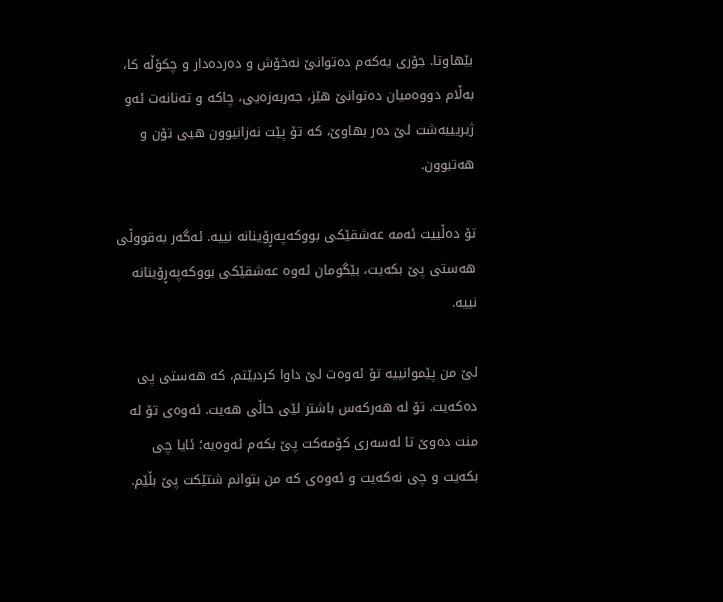بێهاوتا. جۆری یەکەم دەتوانێ نەخۆش و دەردەدار و چکۆڵە کا، بەڵام دووەمیان دەتوانێ هێز، جەربەزەیی، چاکە و تەنانەت ئەو ژیریییەشت لێ دەر بهاوێ، کە تۆ پێت نەزانیوون هیی تۆن و هەتبوون.

تۆ دەڵییت ئەمە عەشقێکی بووکەپەڕۆینانە نییە. ئەگەر بەقووڵی هەستی پێ بکەیت، بێگومان ئەوە عەشقێکی بووکەپەڕۆینانە نییە.

لێ من پێموانییە تۆ ئەوەت لێ داوا کردبێتم، کە هەستی پی دەکەیت. تۆ لە هەرکەس باشتر لێی حاڵی هەیت. ئەوەی تۆ لە منت دەوێ تا لەسەری کۆمەکت پێ بکەم ئەوەیە؛ ئایا چی بکەیت و چی نەکەیت و ئەوەی کە من بتوانم شتێکت پێ بڵێم.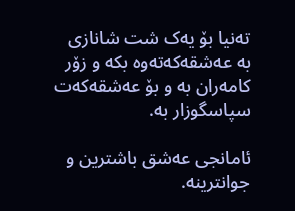تەنیا بۆ یەک شت شانازی بە عەشقەکەتەوە بکە و زۆر کامەران بە و بۆ عەشقەکەت سپاسگوزار بە.

ئامانجی عەشق باشترین و جوانترینە.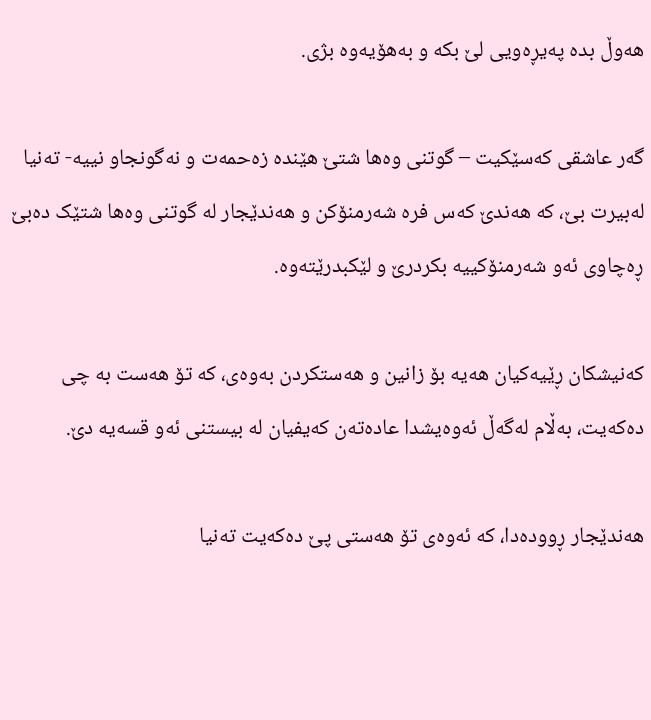هەوڵ بدە پەیڕەویی لێ بکە و بەهۆیەوە بژی.

گەر عاشقی کەسێکیت – گوتنی وەها شتێ هێندە زەحمەت و نەگونجاو نییە- تەنیا لەبیرت بێ، کە هەندێ کەس فرە شەرمنۆکن و هەندێجار لە گوتنی وەها شتێک دەبێ ڕەچاوی ئەو شەرمنۆکییە بکردرێ و لێکبدرێتەوە.

کەنیشکان ڕێیەکیان هەیە بۆ زانین و هەستکردن بەوەی، کە تۆ هەست بە چی دەکەیت، بەڵام لەگەڵ ئەوەیشدا عادەتەن کەیفیان لە بیستنی ئەو قسەیە دێ.

هەندێجار ڕوودەدا، کە ئەوەی تۆ هەستی پێ دەکەیت تەنیا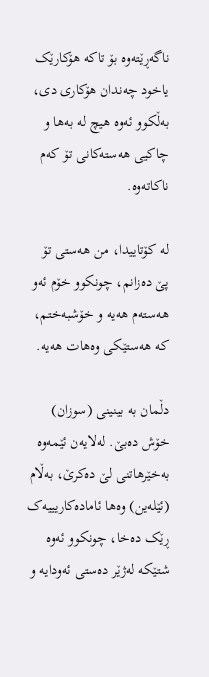ناگەڕێتەوە بۆ تاکە هۆکارێک یاخود چەندان هۆکاری دی، بەڵکوو ئەوە هیچ لە بەها و چاکیی هەستەکانی تۆ کەم ناکاتەوە.

لە کۆتاییدا، من هەستی تۆ پێ دەزانم، چونکوو خۆم ئەو هەستەم هەیە و خۆشبەختم، کە هەستێکی وەهات هەیە.

دڵمان بە بینینی (سوزان) خۆش دەبێ. لەلایەن ئێمەوە بەخێرهاتنی لێ دەکرێ، بەڵام (ئێلەین) وەها ئامادەکاریییەک ڕێک دەخا، چونکوو ئەوە شتێکە لەژێر دەستی ئەودایە و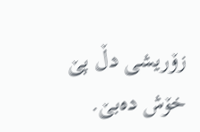زۆریشی دڵ پێ خۆش دەبێ.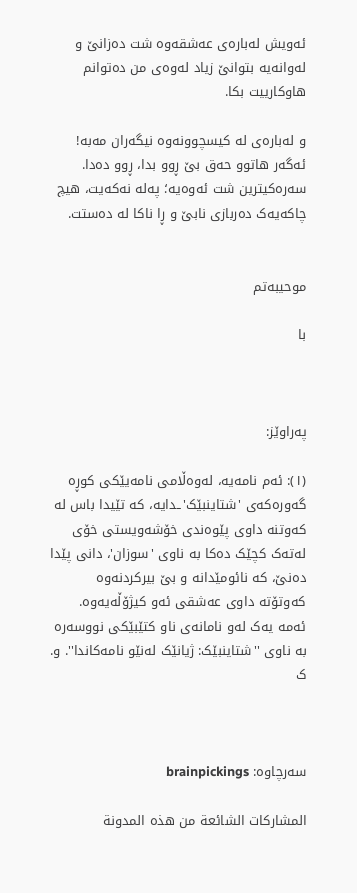ئەویش لەبارەی عەشقەوە شت دەزانێ و لەوانەیە بتوانێ زیاد لەوەی من دەتوانم هاوکارییت بکا.

و لەبارەی لە کیسچوونەوە نیگەران مەبە! ئەگەر هاتوو حەق بێ ڕوو بدا، ڕوو دەدا. سەرەکیترین شت ئەوەیە؛ پەلە نەکەیت، هیچ چاکەیەک دەربازی نابێ و ڕا ناکا لە دەستت.


موحیبەتم

با



پەراوێز:

(١): ئەم نامەیە، لەوەڵامی نامەیێکی کوڕە گەورەکەی 'شتاینبێک'ـدایە، کە تێیدا باس لە کەوتنە داوی پێوەندی خۆشەویستی خۆی لەتەک کچێک دەکا بە ناوی 'سوزان'، دانی پێدا دەنێ، کە نائومێدانە و بێ بیرکردنەوە کەوتۆتە داوی عەشقی ئەو کیژۆڵەیەوە. ئەمە یەک لەو نامانەی ناو کتێبێکی نووسەرە بە ناوی ''شتاینبێک: ژیانێک لەنێو نامەکاندا''. و. ک



سەرچاوە: brainpickings

المشاركات الشائعة من هذه المدونة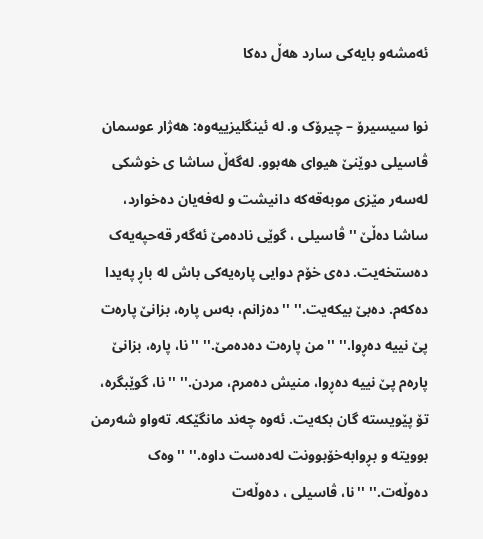ئەمشەو بایەکی سارد هەڵ دەکا

نوا سیسیرۆ – چیرۆک و. لە ئینگلیزییەوە: هەژار عوسمان ڤاسیلی دوێنێ هیوای هەبوو. لەگەڵ ساشا ی خوشکی لەسەر مێزی موبەقەکە دانیشت و لەفەیان دەخوارد، ساشا دەڵێ '' ڤاسیلی ، گوێی نادەمێ ئەگەر قەحپەیەک دەستخەیت. دەی خۆم دوایی پارەیەکی باش لە باڕ پەیدا دەکەم. دەبێ بیکەیت.'' ''دەزانم، بەس پارە، بزانێ پارەت پێ نییە دەڕوا.'' ''من پارەت دەدەمێ.'' ''نا، پارە، بزانێ پارەم پێ نییە دەڕوا، منیش دەمرم، مردن.'' ''نا، گوێبگرە، تۆ پێویستە گان بکەیت. ئەوە چەند مانگێکە. تەواو شەرمن بوویتە و بڕوابەخۆبوونت لەدەست داوە.'' ''وەک دەوڵەت.'' ''نا، ڤاسیلی ، دەوڵەت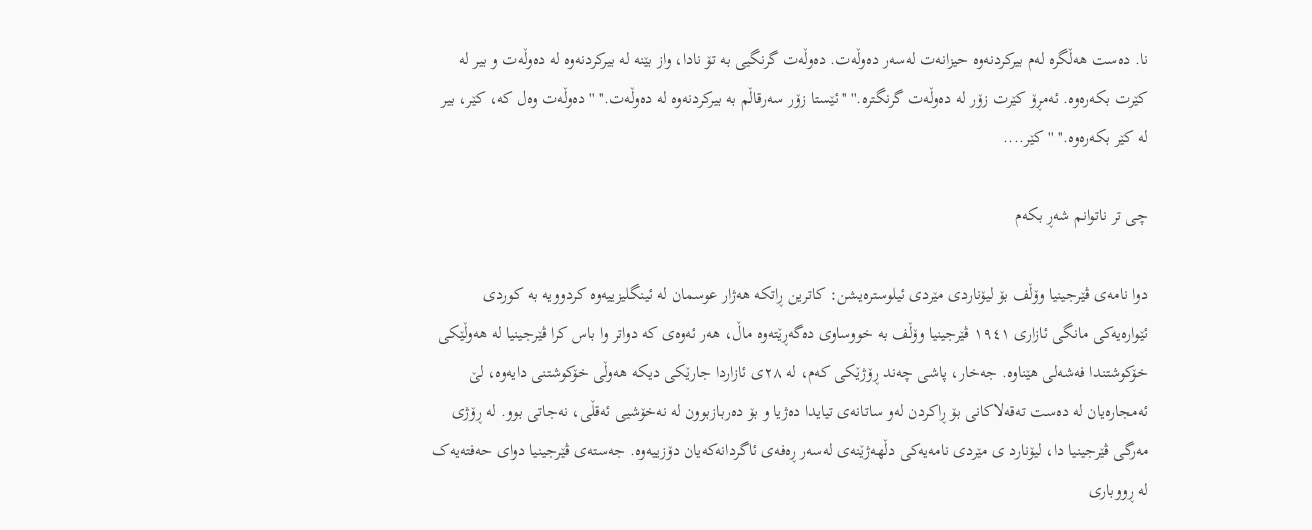نا. دەست هەڵگرە لەم بیرکردنەوە حیزانەت لەسەر دەوڵەت. دەوڵەت گرنگیی بە تۆ نادا، واز بێنە لە بیرکردنەوە لە دەوڵەت و بیر لە کێرت بکەرەوە. ئەمڕۆ کێرت زۆر لە دەوڵەت گرنگترە.'' ''ئێستا زۆر سەرقاڵم بە بیرکردنەوە لە دەوڵەت.'' ''دەوڵەت وەل کە، کێر، بیر لە کێر بکەرەوە.'' ''کێر....

چی تر ناتوانم شەڕ بکەم

دوا نامەی ڤێرجینیا وۆڵف بۆ لیۆناردی مێردی ئیلوسترەیشن: کاترین ڕاتکە هەژار عوسمان لە ئینگلیزییەوە کردوویە بە کوردی ئێوارەیەکی مانگی ئازاری ١٩٤١ ڤێرجینیا وۆڵف بە خووساوی دەگەڕێتەوە ماڵ، هەر ئەوەی کە دواتر وا باس کرا ڤێرجینیا لە هەوڵێکی خۆکوشتندا فەشەلی هێناوە. جەخار، پاشی چەند ڕۆژێکی کەم، لە ٢٨ی ئازاردا جارێکی دیکە هەوڵی خۆکوشتنی دایەوە، لێ ئەمجارەیان لە دەست تەقەلاکانی بۆ ڕاکردن لەو ساتانەی تیایدا دەژیا و بۆ دەربازبوون لە نەخۆشیی ئەقڵی، نەجاتی بوو. لە ڕۆژی مەرگی ڤێرجینیا دا، لیۆنارد ی مێردی نامەیەکی دڵهەژێنەی لەسەر ڕەفەی ئاگردانەکەیان دۆزییەوە. جەستەی ڤێرجینیا دوای حەفتەیەک لە ڕووباری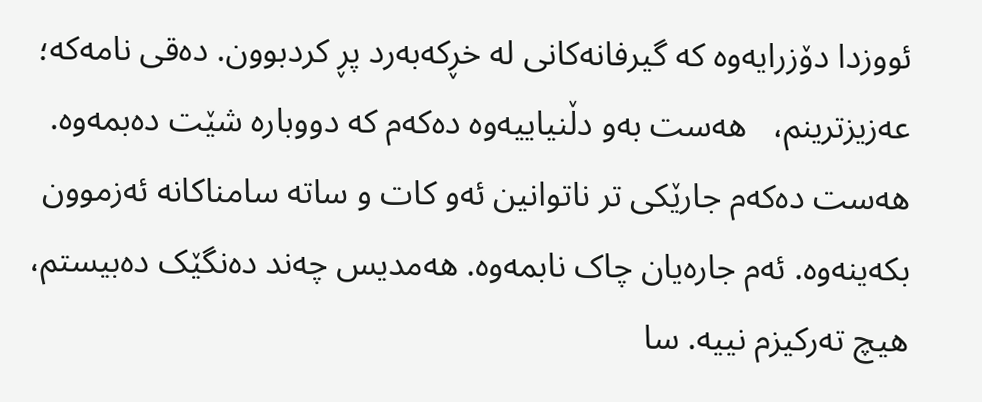ئووزدا دۆزرایەوە کە گیرفانەکانی لە خڕکەبەرد پڕ کردبوون. دەقی نامەکە؛ عەزیزترینم،   هەست بەو دڵنیاییەوە دەکەم کە دووبارە شێت دەبمەوە. هەست دەکەم جارێکی تر ناتوانین ئەو کات و ساتە سامناکانە ئەزموون بکەینەوە. ئەم جارەیان چاک نابمەوە. هەمدیس چەند دەنگێک دەبیستم، هیچ تەرکیزم نییە. سا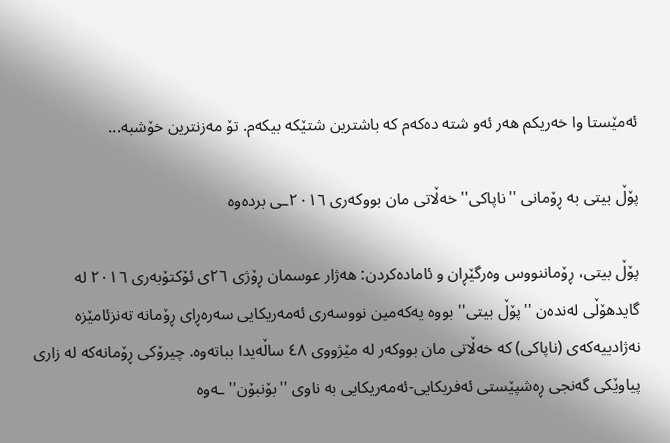ئەمێستا وا خەریکم هەر ئەو شتە دەکەم کە باشترین شتێکە بیکەم. تۆ مەزنترین خۆشبە...

پۆڵ بیتی بە ڕۆمانی ''ناپاکی'' خەڵاتی مان بووکەری ٢٠١٦ـی بردەوە

پۆڵ بیتی، ڕۆماننووس وەرگێڕان و ئامادەکردن: هەژار عوسمان ڕۆژی ٢٦ی ئۆکتۆبەری ٢٠١٦ لە گایدهۆڵی لەندەن ''پۆڵ بیتی'' بووە یەکەمین نووسەری ئەمەریکایی سەرەڕای ڕۆمانە تەنزئامێزە نەژادییەکەی (ناپاکی) کە خەڵاتی مان بووکەر لە مێژووی ٤٨ ساڵەیدا بباتەوە. چیرۆکی ڕۆمانەکە لە زاری پیاوێکی گەنجی ڕەشپێستی ئەفریکایی-ئەمەریکایی بە ناوی ''بۆنبۆن''ـەوە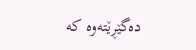دەگێڕێتەوە کە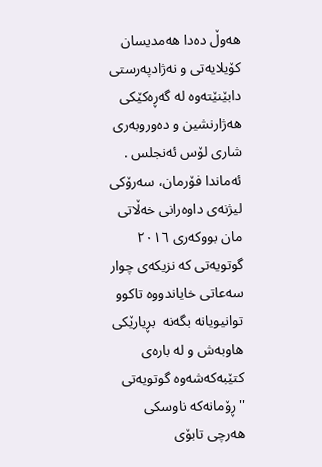هەوڵ دەدا هەمدیسان کۆیلایەتی و نەژادپەرستی دابێنێتەوە لە گەڕەکێکی هەژارنشین و دەوروبەری شاری لۆس ئەنجلس . ئەماندا فۆرمان، سەرۆکی لیژنەی داوەرانی خەڵاتی مان بووکەری ٢٠١٦ گوتویەتی کە نزیکەی چوار سەعاتی خایاندووە تاکوو توانیویانە بگەنە  بڕیارێکی هاوبەش و لە بارەی کتێبەکەشەوە گوتویەتی  ''ڕۆمانەکە ناوسکی هەرچی تابۆی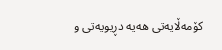کۆمەڵایەتی هەیە دڕیویەتی و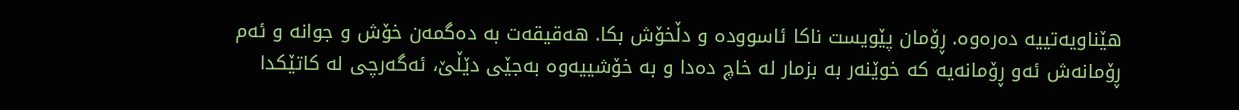هێناویەتییە دەرەوە. ڕۆمان پێویست ناکا ئاسوودە و دڵخۆش بکا. هەقیقەت بە دەگمەن خۆش و جوانە و ئەم ڕۆمانەش ئەو ڕۆمانەیە کە خوێنەر بە بزمار لە خاچ دەدا و بە خۆشییەوە بەجێی دێڵێ، ئەگەرچی لە کاتێکدا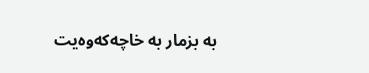بە بزمار بە خاچەکەوەیت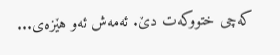کەچی ختووکەت دێ. ئەمەش ئەو هێزەی...